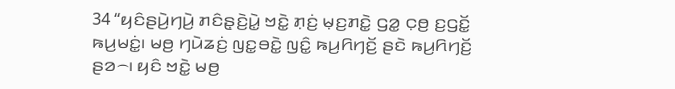34 “ꤟꤢꤨꤔꤣꤧ꤬ꤚꤣꤧ꤬ ꤊꤢꤨꤔ꤫ꤢꤧ꤬ꤣꤧ꤭ ꤠꤢꤧ꤭ ꤊ꤫ꤢꤦ꤬ ꤗ꤫ꤢ꤬ꤊꤢꤧ꤭ ꤞꤤ꤭ ꤍ꤫ꤥ꤬ ꤢ꤬ꤞꤢꤩ꤭ ꤒꤣ꤬ꤗꤢꤦ꤭꤯ ꤗꤥ꤬ ꤚꤣꤧꤘꤢꤦ꤬ ꤜꤢ꤭ꤋꤢꤧ꤭ ꤜꤢꤨ꤭ ꤒꤣ꤬ꤖꤚꤢꤩ꤬ ꤔꤢꤧ ꤒꤣ꤬ꤖꤚꤢꤩ꤬ ꤔꤤ꤮꤯ ꤟꤢꤨ ꤠꤢꤧ꤭ ꤗꤥ꤬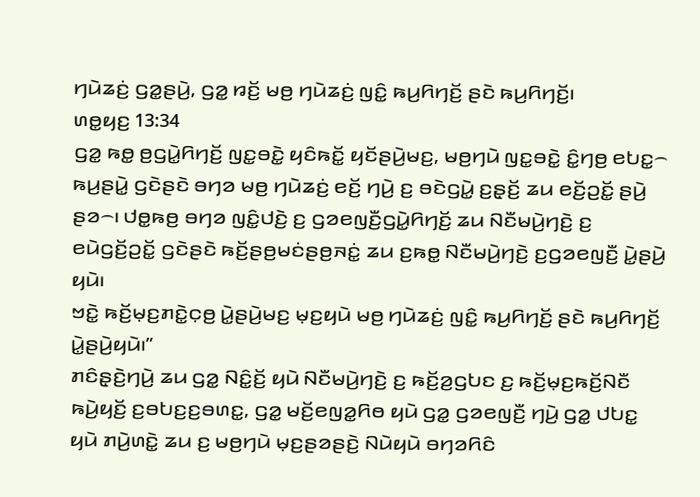ꤚꤣꤧꤘꤢꤦ꤬ ꤞꤤ꤭ꤔꤣꤧ꤬, ꤞꤤ꤭ ꤙꤢꤩ꤬ ꤗꤥ꤬ ꤚꤣꤧꤘꤢꤦ꤬ ꤜꤢꤨ꤭ ꤒꤣ꤬ꤖꤚꤢꤩ꤬ ꤔꤢꤧ ꤒꤣ꤬ꤖꤚꤢꤩ꤬꤯
ꤛꤥ꤭ꤟꤢ꤬ 13:34
ꤞꤤ꤭ ꤒꤥ꤭ ꤥ꤬ꤞꤣꤧ꤭ꤖꤚꤢꤩ꤬ ꤜꤢ꤭ꤋꤢꤧ꤭ ꤟꤢꤨꤒꤢꤩ꤭ ꤟꤢꤩꤔꤣꤧ꤬ꤗꤢ꤬, ꤗꤥ꤬ꤚꤣꤧ ꤜꤢ꤭ꤋꤢꤧ꤭ ꤢꤨ꤭ꤚꤥ꤬ ꤕꤝꤢ꤭꤮ ꤒꤣ꤬ꤔꤣꤧ꤭ ꤞꤢꤧꤔꤢꤧ ꤋꤚꤤ ꤗꤥ꤬ ꤚꤣꤧꤘꤢꤦ꤬ ꤕꤢꤩ꤬ ꤚꤣꤧ꤬ ꤢ꤬ ꤋꤢꤧꤞꤣꤧ꤭ ꤢ꤬ꤔ꤫ꤢꤩ꤬ ꤘꤣ ꤕꤢꤩ꤬ꤑꤢꤩ꤭ ꤔꤣꤧ꤬ ꤔꤤ꤮꤯ ꤓꤥ꤭ꤒꤥ꤬ ꤋꤚꤤ ꤜꤢꤨ꤭ꤓꤢꤧ꤬ ꤢ꤬ ꤞꤤꤕꤜꤢꤪ꤬ꤞꤣꤧ꤭ꤖꤚꤢꤩ꤬ ꤘꤣ ꤡꤢꤪꤗꤣꤧ꤬ꤚꤢꤧ꤬ ꤢ꤬ ꤕꤣꤧꤞꤢꤩ꤬ꤑꤢꤩ꤭ ꤞꤢꤧꤔꤢꤧ ꤒꤢꤩ꤬ꤔꤥ꤬ꤗꤢꤦꤔꤥ꤬ꤏꤢꤦ꤭ ꤘꤣ ꤢ꤬ꤒꤥ꤭ ꤡꤢꤪꤗꤣꤧ꤬ꤚꤢꤧ꤬ ꤢ꤬ꤞꤤꤕꤜꤢꤪ꤬ ꤣꤧ꤭ꤔꤣꤧ꤬ ꤟꤣꤧ꤯
ꤠꤢꤧ꤭ ꤒꤢꤩ꤬ꤗ꤫ꤢ꤬ꤊꤢꤧ꤭ꤍ꤫ꤥ꤬ ꤣꤧ꤭ꤔꤣꤧ꤬ꤗꤢ꤬ ꤗ꤫ꤢ꤬ꤟꤣꤧ ꤗꤥ꤬ ꤚꤣꤧꤘꤢꤦ꤬ ꤜꤢꤨ꤭ ꤒꤣ꤬ꤖꤚꤢꤩ꤬ ꤔꤢꤧ ꤒꤣ꤬ꤖꤚꤢꤩ꤬ ꤣꤧ꤭ꤔꤣꤧ꤬ꤟꤣꤧ꤯”
ꤊꤢꤨꤔ꤫ꤢꤧ꤬ꤚꤣꤧ꤬ ꤘꤣ ꤞꤤ꤭ ꤡꤢꤨ꤭ꤢꤩ꤬ ꤟꤣꤧ ꤡꤢꤪꤗꤣꤧ꤬ꤚꤢꤧ꤬ ꤢ꤬ ꤒꤢꤩ꤬ꤤ꤬ꤞꤝꤢ ꤢ꤬ ꤒꤢꤩ꤬ꤗ꤫ꤢ꤬ꤒꤢꤩ꤬ꤡꤢꤪ ꤒꤣꤧ꤬ꤟꤢꤩ꤬ ꤢ꤬ꤋꤝꤢ꤬ꤢ꤬ꤋꤛꤢ꤭, ꤞꤤ꤭ ꤗꤢꤩ꤬ꤕꤜꤤ꤭ꤖꤥ ꤟꤣꤧ ꤞꤤ꤭ ꤞꤤꤕꤜꤢꤪ꤬ ꤚꤣꤧ꤬ ꤞꤤ꤭ ꤓꤝꤢ꤭ ꤟꤣꤧ ꤊꤣꤧ꤬ꤛꤢꤧ꤭ ꤘꤣ ꤢ꤬ ꤗꤥ꤬ꤚꤣꤧ ꤗ꤫ꤢ꤬ꤔꤤꤔꤢꤧ꤬ ꤡꤣꤧꤟꤣꤧ ꤋꤚꤤꤖꤢꤨ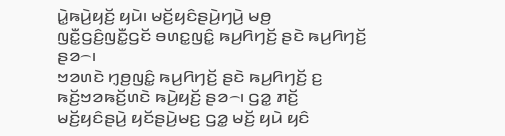ꤣꤧ꤭ꤒꤣꤧ꤬ꤟꤢꤩ꤬ ꤟꤣꤧ꤯ ꤗꤢꤩ꤬ꤟꤢꤨꤔꤣꤧ꤬ꤚꤣꤧ꤬ ꤗꤥ꤬ ꤜꤢꤪ꤭ꤞꤢꤨ꤬ꤜꤢꤪ꤭ꤞꤢꤩ ꤋꤛꤢ꤭ꤜꤢꤨ꤭ ꤒꤣ꤬ꤖꤚꤢꤩ꤬ ꤔꤢꤧ ꤒꤣ꤬ꤖꤚꤢꤩ꤬ ꤔꤤ꤮꤯
ꤠꤤꤛꤢꤧ ꤚ꤫ꤥ꤬ꤜꤢꤨ꤭ ꤒꤣ꤬ꤖꤚꤢꤩ꤬ ꤔꤢꤧ ꤒꤣ꤬ꤖꤚꤢꤩ꤬ ꤢ꤬ ꤒꤢꤩ꤬ꤠꤤꤒꤢꤩ꤬ꤛꤢꤧ ꤒꤣꤧ꤬ꤟꤢꤩ꤬ ꤔꤤ꤮꤯ ꤞꤤ꤭ ꤊꤢꤩ꤬ ꤗꤢꤩ꤬ꤟꤢꤨꤔꤣꤧ꤬ ꤟꤢꤩꤔꤣꤧ꤬ꤗꤢ꤬ ꤞꤤ꤭ ꤗꤢꤩ꤬ ꤟꤣꤧ ꤟꤢꤨ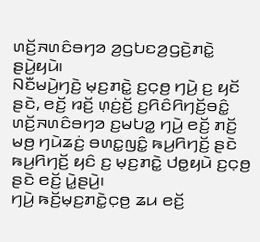ꤛꤢꤩ꤬ꤏꤛꤢꤨꤋꤚꤤ ꤤ꤬ꤞꤝꤢꤤ꤬ꤞꤢꤧ꤬ꤊꤢꤧ꤭ ꤔꤣꤧ꤬ꤟꤣꤧ꤯
ꤡꤢꤪꤗꤣꤧ꤬ꤚꤢꤧ꤬ ꤗ꤫ꤢ꤬ꤊꤢꤧ꤭ ꤢ꤬ꤍ꤫ꤥ꤬ ꤚꤣꤧ꤬ ꤢ꤬ ꤟꤢꤩ ꤔꤢꤧ, ꤕꤢꤩ꤬ ꤙꤢꤩ꤬ ꤛ꤫ꤢꤦ꤬ꤢꤩ꤬ ꤢ꤬ꤖꤢꤨꤖꤚꤢꤩ꤬ꤋꤢꤨ꤭ ꤛꤢꤩ꤬ꤏꤛꤢꤨꤋꤚꤤ ꤢ꤬ꤗꤝꤤ꤭ ꤚꤣꤧ꤬ ꤕꤢꤩ꤬ ꤊꤢꤩ꤬ ꤗꤥ꤬ ꤚꤣꤧꤘꤢꤦ꤬ ꤋꤛꤢ꤭ꤜꤢꤨ꤭ ꤒꤣ꤬ꤖꤚꤢꤩ꤬ ꤔꤢꤧ ꤒꤣ꤬ꤖꤚꤢꤩ꤬ ꤟꤢꤨ ꤢ꤬ ꤗ꤫ꤢ꤬ꤊꤢꤧ꤭ ꤓꤥ꤭ꤟꤣꤧ ꤢ꤬ꤍ꤫ꤥ꤬ ꤔꤢꤧ ꤕꤢꤩ꤬ ꤣꤧ꤭ꤔꤣꤧ꤬꤯
ꤚꤣꤧ꤬ ꤒꤢꤩ꤬ꤗ꤫ꤢ꤬ꤊꤢꤧ꤭ꤍ꤫ꤥ꤬ ꤘꤣ ꤕꤢꤩ꤬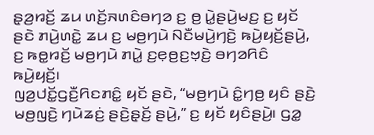ꤔ꤫ꤤ꤬ꤙꤢꤩ꤬ ꤘꤣ ꤛꤢꤩ꤬ꤏꤛꤢꤨꤋꤚꤤ ꤢ꤬ ꤥ꤬ ꤣꤧ꤭ꤔꤣꤧ꤬ꤗꤢ꤬ ꤢ꤬ ꤟꤢꤩ ꤔꤢꤧ ꤊꤣꤧ꤬ꤛꤢꤧ꤭ ꤘꤣ ꤢ꤬ ꤗꤥ꤬ꤚꤣꤧ ꤡꤢꤪꤗꤣꤧ꤬ꤚꤢꤧ꤬ ꤒꤣꤧ꤬ꤟꤢꤩ꤬ꤔꤣꤧ꤬, ꤢ꤬ ꤒꤥ꤭ꤙꤢꤩ꤬ ꤗꤥ꤬ꤚꤣꤧ ꤊꤣꤧ꤭ ꤢ꤬ꤕ꤫ꤥ꤬ꤢ꤬ꤠ꤫ꤢꤧ꤬ ꤋꤚꤤꤖꤢꤨ ꤒꤣꤧ꤬ꤟꤢꤩ꤬꤯
ꤜꤤ꤬ꤓꤢꤩ꤭ꤞꤢꤪ꤬ꤖꤢꤊꤢꤨ꤭ ꤟꤢꤩ ꤔꤢꤧ, “ꤗꤥ꤬ꤚꤣꤧ ꤢꤨ꤭ꤚꤥ꤬ ꤟꤢꤨ ꤔꤢꤧ꤬ ꤗꤥ꤬ꤜꤢꤧ꤬ ꤚꤣꤧꤘꤢꤦ꤬ ꤔꤢꤧ꤬ꤔ꤫ꤢꤩ꤬ ꤔꤣꤧ꤬,” ꤢ꤬ ꤟꤢꤩ ꤟꤢꤨꤔꤣꤧ꤬꤯ ꤞꤤ꤭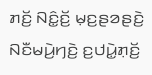ꤊꤢꤩ꤬ ꤡꤢꤨ꤭ꤢꤩ꤬ ꤗ꤫ꤢ꤬ꤔꤤꤔꤢꤧ꤬ ꤡꤢꤪꤗꤣꤧ꤬ꤚꤢꤧ꤬ ꤢ꤬ꤓꤣꤧ꤭ꤊ꤫ꤢꤩ꤬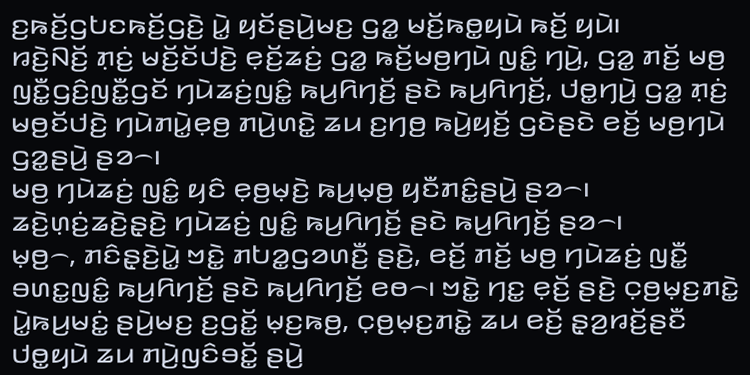ꤢ꤬ꤒꤢꤩ꤬ꤞꤝꤢꤒꤢꤩ꤬ꤞꤢꤧ꤬ ꤣꤧ꤭ ꤟꤢꤩꤔꤣꤧ꤬ꤗꤢ꤬ ꤞꤤ꤭ ꤗꤢꤩ꤬ꤒꤥ꤭ꤟꤣꤧ ꤒꤢꤩ꤬ ꤟꤣꤧ꤯
ꤙꤢꤧ꤬ꤡꤢꤩ꤬ ꤊ꤫ꤢꤦ꤬ ꤗꤢꤩ꤬ꤢꤩꤓꤢꤧ꤬ ꤕ꤫ꤢꤩ꤬ꤘꤢꤦ꤬ ꤞꤤ꤭ ꤒꤢꤩ꤬ꤗꤥ꤬ꤚꤣꤧ ꤜꤢꤨ꤭ ꤚꤣꤧ꤬, ꤞꤤ꤭ ꤊꤢꤩ꤬ ꤗꤥ꤬ ꤜꤢꤪ꤭ꤞꤢꤨ꤬ꤜꤢꤪ꤭ꤞꤢꤩ ꤚꤣꤧꤘꤢꤦ꤬ꤜꤢꤨ꤭ ꤒꤣ꤬ꤖꤚꤢꤩ꤬ ꤔꤢꤧ ꤒꤣ꤬ꤖꤚꤢꤩ꤬, ꤓꤥ꤭ꤚꤣꤧ꤬ ꤞꤤ꤭ ꤊ꤫ꤢꤦ꤬ ꤗꤥ꤬ꤢꤩꤓꤢꤧ꤬ ꤚꤣꤧꤊꤣꤧ꤭ꤕ꤫ꤥ꤬ ꤊꤣꤧ꤬ꤛꤢꤧ꤭ ꤘꤣ ꤢ꤬ꤚꤥ꤬ ꤒꤣꤧ꤬ꤟꤢꤩ꤬ ꤞꤢꤧꤔꤢꤧ ꤕꤢꤩ꤬ ꤗꤥ꤬ꤚꤣꤧ ꤞꤤ꤭ꤔꤣꤧ꤬ ꤔꤤ꤮꤯
ꤗꤥ꤬ ꤚꤣꤧꤘꤢꤦ꤬ ꤜꤢꤨ꤭ ꤟꤢꤨ ꤕ꤫ꤥ꤬ꤗ꤫ꤢꤧ꤬ ꤒꤣ꤬ꤗ꤫ꤥ꤬ ꤟꤢꤪꤊꤢꤨ꤭ꤔꤣꤧ꤬ ꤔꤤ꤮꤯ ꤘꤢꤧ꤬ꤛ꤫ꤢꤦ꤬ꤘꤢꤧ꤬ꤔ꤫ꤢꤧ꤬ ꤚꤣꤧꤘꤢꤦ꤬ ꤜꤢꤨ꤭ ꤒꤣ꤬ꤖꤚꤢꤩ꤬ ꤔꤢꤧ ꤒꤣ꤬ꤖꤚꤢꤩ꤬ ꤔꤤ꤮꤯
ꤗ꤫ꤥ꤬꤮, ꤊꤢꤨꤔ꤫ꤢꤧ꤬ꤣꤧ꤭ ꤠꤢꤧ꤭ ꤊꤝꤤ꤭ꤞꤤꤛꤢꤪ꤬ ꤔꤢꤧ꤬, ꤕꤢꤩ꤬ ꤊꤢꤩ꤬ ꤗꤥ꤬ ꤚꤣꤧꤘꤢꤦ꤬ ꤜꤢꤪ꤭ ꤋꤛꤢ꤭ꤜꤢꤨ꤭ ꤒꤣ꤬ꤖꤚꤢꤩ꤬ ꤔꤢꤧ ꤒꤣ꤬ꤖꤚꤢꤩ꤬ ꤕꤥ꤮꤯ ꤠꤢꤧ꤭ ꤚꤢ꤭ ꤕ꤫ꤢꤩ꤬ ꤔꤢꤧ꤬ ꤍ꤫ꤥ꤬ꤗ꤫ꤢ꤬ꤊꤢꤧ꤭ ꤣꤧ꤭ꤒꤣ꤬ꤗꤢꤦ꤭ ꤔꤣꤧ꤬ꤗꤢ꤬ ꤢ꤬ꤞꤢꤩ꤭ ꤗ꤫ꤢ꤬ꤒꤥ꤬, ꤍ꤫ꤥ꤬ꤗ꤫ꤢ꤬ꤊꤢꤧ꤭ ꤘꤣ ꤕꤢꤩ꤬ ꤔ꤫ꤤ꤬ꤙꤢꤩ꤬ꤔꤢꤪ ꤓꤥ꤭ꤟꤣꤧ ꤘꤣ ꤊꤣꤧ꤬ꤜꤢꤨꤋꤢꤩ꤭ ꤔꤣꤧ꤬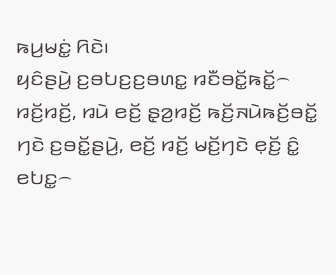ꤒꤣ꤬ꤗꤢꤦ꤭ ꤖꤢꤧ꤯
ꤟꤢꤨꤔꤣꤧ꤬ ꤢ꤬ꤋꤝꤢ꤬ꤢ꤬ꤋꤛꤢ꤭ ꤙꤢꤪꤋꤢꤩ꤭ꤒꤢꤩ꤭꤮ ꤙꤢꤩ꤬ꤙꤢꤩ꤬, ꤙꤣꤧ ꤕꤢꤩ꤬ ꤔ꤫ꤤ꤬ꤙꤢꤩ꤬ ꤒꤢꤩ꤬ꤏꤣꤧꤒꤢꤩ꤬ꤋꤢꤩ꤭ ꤚꤢꤧ ꤢ꤬ꤋꤢꤩ꤭ꤔꤣꤧ꤬, ꤕꤢꤩ꤬ ꤙꤢꤩ꤬ ꤗꤢꤩ꤬ꤚꤢꤧ ꤕ꤫ꤢꤩ꤬ ꤢꤨ꤭ ꤕꤝꤢ꤭꤮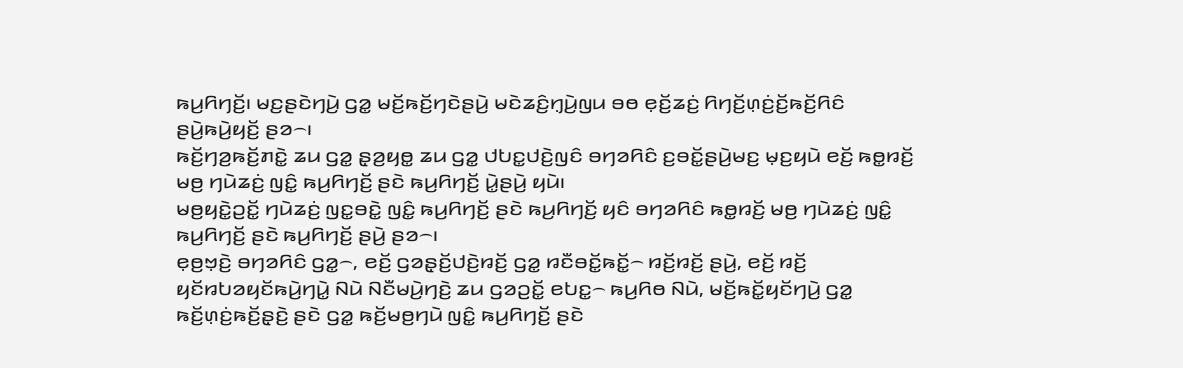ꤒꤣ꤬ꤖꤚꤢꤩ꤬꤯ ꤗꤢ꤬ꤔꤢꤧꤚꤣꤧ꤬ ꤞꤤ꤭ ꤗꤢꤩ꤬ꤒꤢꤩ꤬ꤚꤢꤧꤔꤣꤧ꤬ ꤗꤢꤧꤘꤢꤨ꤬ꤚ꤫ꤣꤧ꤬ꤜꤣ ꤋꤥ ꤕ꤫ꤢꤩ꤬ꤘꤢꤦ꤬ ꤖꤚꤢꤩ꤬ꤛ꤫ꤢꤦ꤬ꤢꤩ꤬ꤒꤢꤩ꤬ꤖꤢꤨ ꤔꤣꤧ꤬ꤒꤣꤧ꤬ꤟꤢꤩ꤬ ꤔꤤ꤮꤯
ꤒꤢꤩ꤬ꤚꤤ꤬ꤒꤢꤩ꤬ꤊꤢꤧ꤭ ꤘꤣ ꤞꤤ꤭ ꤔ꤫ꤤ꤬ꤟꤥ꤭ ꤘꤣ ꤞꤤ꤭ ꤓꤝꤢ꤭ꤓꤢꤧ꤬ꤜꤢꤨ ꤋꤚꤤꤖꤢꤨ ꤢ꤬ꤋꤢꤩ꤭ꤔꤣꤧ꤬ꤗꤢ꤬ ꤗ꤫ꤢ꤬ꤟꤣꤧ ꤕꤢꤩ꤬ ꤒꤥ꤭ꤙꤢꤩ꤬ ꤗꤥ꤬ ꤚꤣꤧꤘꤢꤦ꤬ ꤜꤢꤨ꤭ ꤒꤣ꤬ꤖꤚꤢꤩ꤬ ꤔꤢꤧ ꤒꤣ꤬ꤖꤚꤢꤩ꤬ ꤣꤧ꤭ꤔꤣꤧ꤬ ꤟꤣꤧ꤯
ꤗꤥ꤬ꤟꤢꤧ꤭ꤑꤢꤩ꤭ ꤚꤣꤧꤘꤢꤦ꤬ ꤜꤢ꤭ꤋꤢꤧ꤭ ꤜꤢꤨ꤭ ꤒꤣ꤬ꤖꤚꤢꤩ꤬ ꤔꤢꤧ ꤒꤣ꤬ꤖꤚꤢꤩ꤬ ꤟꤢꤨ ꤋꤚꤤꤖꤢꤨ ꤒꤥ꤭ꤙꤢꤩ꤬ ꤗꤥ꤬ ꤚꤣꤧꤘꤢꤦ꤬ ꤜꤢꤨ꤭ ꤒꤣ꤬ꤖꤚꤢꤩ꤬ ꤔꤢꤧ ꤒꤣ꤬ꤖꤚꤢꤩ꤬ ꤔꤣꤧ꤬ ꤔꤤ꤮꤯
ꤕ꤫ꤥ꤬ꤠ꤫ꤢꤧ꤬ ꤋꤚꤤꤖꤢꤨ ꤞꤤ꤭꤮, ꤕꤢꤩ꤬ ꤞꤤꤔ꤫ꤢꤩ꤬ꤓꤢꤧ꤬ꤙꤢꤩ꤬ ꤞꤤ꤭ ꤙꤢꤪꤋꤢꤩ꤭ꤒꤢꤩ꤭꤮ ꤙꤢꤩ꤬ꤙꤢꤩ꤬ ꤔꤣꤧ꤬, ꤕꤢꤩ꤬ ꤙꤢꤩ꤬ ꤟꤢꤩꤙꤝꤤꤟꤢꤩꤒꤣꤧ꤬ꤚꤣꤧ꤭ ꤡꤣꤧ ꤡꤢꤪꤗꤣꤧ꤬ꤚꤢꤧ꤬ ꤘꤣ ꤞꤤꤑꤢꤩ꤭ ꤕꤝꤢ꤭꤮ ꤒꤣ꤬ꤖꤥ ꤡꤣꤧ, ꤗꤢꤩ꤬ꤒꤢꤩ꤭ꤟꤢꤩꤚꤣꤧ꤬ ꤞꤤ꤭ ꤒꤢꤩ꤬ꤛ꤫ꤢꤦ꤬ꤒꤢꤩ꤬ꤔ꤫ꤢꤧ꤬ ꤔꤢꤧ ꤞꤤ꤭ ꤒꤢꤩ꤬ꤗꤥ꤬ꤚꤣꤧ ꤜꤢꤨ꤭ ꤒꤣ꤬ꤖꤚꤢꤩ꤬ ꤔꤢꤧ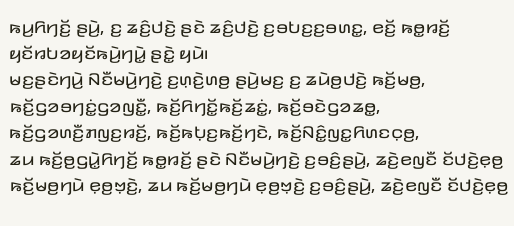ꤒꤣ꤬ꤖꤚꤢꤩ꤬ ꤔꤣꤧ꤬, ꤢ꤬ ꤘꤢꤨ꤬ꤓꤢꤧ꤬ ꤔꤢꤧ ꤘꤢꤨ꤬ꤓꤢꤧ꤬ ꤢ꤬ꤋꤝꤢ꤬ꤢ꤬ꤋꤛꤢ꤭, ꤕꤢꤩ꤬ ꤒꤥ꤭ꤙꤢꤩ꤬ ꤟꤢꤩꤙꤝꤤꤟꤢꤩꤒꤣꤧ꤬ꤚꤣꤧ꤭ ꤔꤢꤧ꤭ ꤟꤣꤧ꤯
ꤗꤢ꤬ꤔꤢꤧꤚꤣꤧ꤬ ꤡꤢꤪꤗꤣꤧ꤬ꤚꤢꤧ꤬ ꤢ꤬ꤛ꤫ꤢꤧ꤬ꤛꤥ꤬ ꤔꤣꤧ꤬ꤗꤢ꤬ ꤢ꤬ ꤘꤣꤧꤥ꤬ꤓꤢꤧ꤬ ꤒꤢꤩ꤬ꤗꤥ꤬, ꤒꤢꤩ꤬ꤞꤤꤋꤚꤢꤦ꤭ꤞꤤꤜꤢꤪ꤭, ꤒꤢꤩ꤬ꤖꤚꤢꤩ꤭ꤒꤢꤩ꤬ꤘꤢꤦ꤭, ꤒꤢꤩ꤬ꤋꤢꤧꤞꤤꤘꤥ꤭, ꤒꤢꤩ꤬ꤞꤤꤛꤢꤪ꤬ꤊꤜꤢ꤬ꤙꤢꤩ꤬, ꤒꤢꤩ꤬ꤒꤝ꤫ꤢ꤬ꤒꤢꤩ꤬ꤚꤢꤧ, ꤒꤢꤩ꤬ꤡꤢꤨ꤭ꤜꤢ꤭ꤖꤛꤢꤍ꤫ꤥ꤬,
ꤘꤣ ꤒꤢꤩ꤬ꤥ꤬ꤞꤣꤧ꤭ꤖꤚꤢꤩ꤬ ꤒꤥ꤭ꤙꤢꤩ꤬ ꤔꤢꤧ ꤡꤢꤪꤗꤣꤧ꤬ꤚꤢꤧ꤬ ꤢ꤬ꤋꤢꤨ꤬ꤔꤣꤧ꤬, ꤘꤢꤧ꤬ꤕꤜꤢꤪ ꤢꤩꤓꤢꤧ꤬ꤕ꤫ꤥ꤬ ꤒꤢꤩ꤬ꤗꤥ꤬ꤚꤣꤧ ꤕ꤫ꤥ꤬ꤠ꤫ꤢꤧ꤬, ꤘꤣ ꤒꤢꤩ꤬ꤗꤥ꤬ꤚꤣꤧ ꤕ꤫ꤥ꤬ꤠ꤫ꤢꤧ꤬ ꤢ꤬ꤋꤢꤨ꤬ꤔꤣꤧ꤬, ꤘꤢꤧ꤬ꤕꤜꤢꤪ ꤢꤩꤓꤢꤧ꤬ꤕ꤫ꤥ꤬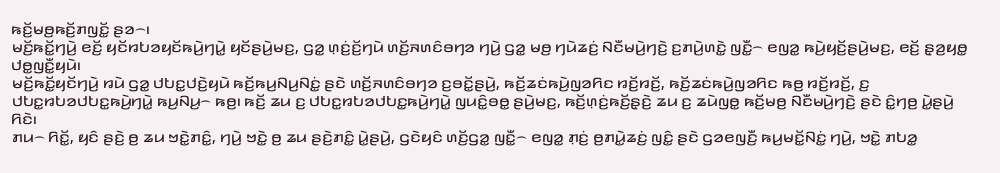ꤒꤢꤩ꤬ꤗꤥ꤬ꤒꤢꤩ꤬ꤊꤜꤢꤩ꤭ ꤔꤤ꤮꤯
ꤗꤢꤩ꤬ꤒꤢꤩ꤭ꤚꤣꤧ꤬ ꤕꤢꤩ꤬ ꤟꤢꤩꤙꤝꤤꤟꤢꤩꤒꤣꤧ꤬ꤚꤣꤧ꤭ ꤟꤢꤩꤔꤣꤧ꤬ꤗꤢ꤬, ꤞꤤ꤭ ꤛ꤫ꤢꤦ꤬ꤢꤩ꤬ꤚꤣꤧ ꤛꤢꤩ꤬ꤏꤛꤢꤨꤋꤚꤤ ꤚꤣꤧ꤬ ꤞꤤ꤭ ꤗꤥ꤬ ꤚꤣꤧꤘꤢꤦ꤬ ꤡꤢꤪꤗꤣꤧ꤬ꤚꤢꤧ꤬ ꤢ꤬ꤊꤣꤧ꤬ꤛꤢꤧ꤭ ꤜꤢꤪ꤭꤮ ꤕꤜꤤ꤭ ꤒꤣꤧ꤬ꤟꤢꤩ꤬ꤔꤣꤧ꤬ꤗꤢ꤬, ꤕꤢꤩ꤬ ꤔ꤫ꤤ꤬ꤟꤥ꤭ ꤓꤥ꤭ꤜꤢꤪ꤭ꤟꤣꤧ꤯
ꤗꤢꤩ꤬ꤒꤢꤩ꤭ꤟꤢꤩꤚꤣꤧ꤬ ꤙꤣꤧ ꤞꤤ꤭ ꤓꤝꤢ꤭ꤓꤢꤧ꤬ꤟꤣꤧ ꤒꤢꤩ꤬ꤒꤣ꤬ꤡꤣ꤬ꤡꤢꤦ꤭ ꤔꤢꤧ ꤛꤢꤩ꤬ꤏꤛꤢꤨꤋꤚꤤ ꤢ꤬ꤋꤢꤩ꤭ꤔꤣꤧ꤬, ꤒꤢꤩ꤬ꤘꤢꤦꤒꤣꤧ꤬ꤜꤤꤖꤢ ꤙꤢꤩ꤬ꤙꤢꤩ꤬, ꤒꤢꤩ꤬ꤘꤢꤦꤒꤣꤧ꤬ꤜꤤꤖꤢ ꤒꤥ꤬ ꤙꤢꤩ꤬ꤙꤢꤩ꤬, ꤢ꤬ ꤓꤝꤢ꤭ꤙꤝꤤꤓꤝꤢ꤭ꤒꤣꤧ꤬ꤚꤣꤧ꤭ ꤒꤣ꤬ꤡꤣ꤬꤮ ꤒꤥ꤬꤯ ꤒꤢꤩ꤬ ꤘꤣ ꤢ꤬ ꤓꤝꤢ꤭ꤙꤝꤤꤓꤝꤢ꤭ꤒꤣꤧ꤬ꤚꤣꤧ꤭ ꤜꤣꤢꤨ꤭ꤋꤥ꤭ ꤔꤣꤧ꤬ꤗꤢ꤬, ꤒꤢꤩ꤬ꤛ꤫ꤢꤦ꤬ꤒꤢꤩ꤬ꤔ꤫ꤢꤧ꤬ ꤘꤣ ꤢ꤬ ꤘꤣꤧꤜꤥ꤭ ꤒꤢꤩ꤬ꤗꤥ꤬ ꤡꤢꤪꤗꤣꤧ꤬ꤚꤢꤧ꤬ ꤔꤢꤧ ꤢꤨ꤭ꤚꤥ꤬ ꤣꤧ꤭ꤔꤣꤧ꤬ ꤖꤢꤧ꤯
ꤊꤣ꤮ ꤖꤢꤩ꤭, ꤟꤢꤨ ꤔꤢꤧ꤬ ꤥ꤬ ꤘꤣ ꤠꤢꤧ꤭ꤊꤢꤨ꤭, ꤚꤣꤧ꤬ ꤠꤢꤧ꤭ ꤥ꤬ ꤘꤣ ꤔꤢꤧ꤬ꤊꤢꤨ꤭ ꤣꤧ꤭ꤔꤣꤧ꤬, ꤞꤢꤧꤟꤢꤨ ꤛꤢꤩ꤬ꤞꤤ꤭ ꤜꤢꤪ꤭꤮ ꤕꤜꤤ꤭ ꤊ꤫ꤢꤦ꤬ ꤥ꤬ꤊꤣꤧ꤭ꤘꤢꤦ꤬ ꤜꤢꤨ꤭ ꤔꤢꤧ ꤞꤤꤕꤜꤢꤪ꤬ ꤒꤣ꤬ꤗꤢꤩ꤭ꤡꤢꤦ꤭ ꤚꤣꤧ꤬, ꤠꤢꤧ꤭ ꤊꤝꤤ꤭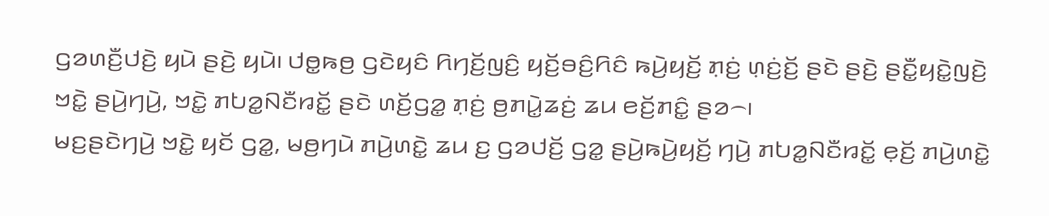ꤞꤤꤛꤢꤪ꤬ꤓꤢꤧ꤬ ꤟꤣꤧ ꤔꤢꤧ꤬ ꤟꤣꤧ꤯ ꤓꤥ꤭ꤒꤥ꤬ ꤞꤢꤧꤟꤢꤨ ꤖꤚꤢꤩ꤬ꤜꤢꤨ꤬ ꤟꤢꤩ꤬ꤋꤢꤨ꤬ꤖꤢꤨ ꤒꤣꤧ꤬ꤟꤢꤩ꤬ ꤊ꤫ꤢꤦ꤬ ꤛ꤫ꤢꤦ꤬ꤢꤩ꤬ ꤔꤢꤧ ꤔꤢꤧ꤬ ꤔꤢꤪ꤭ꤟꤢꤧ꤭ꤜꤢꤧ꤬ ꤠꤢꤧ꤭ ꤔꤣꤧ꤬ꤚꤣꤧ꤬, ꤠꤢꤧ꤭ ꤊꤝꤤ꤭ꤡꤢꤪꤙꤢꤩ꤭ ꤔꤢꤧ ꤛꤢꤩ꤬ꤞꤤ꤭ ꤊ꤫ꤢꤦ꤬ ꤥ꤬ꤊꤣꤧ꤭ꤘꤢꤦ꤬ ꤘꤣ ꤕꤢꤩ꤬ꤊꤢꤨ꤭ ꤔꤤ꤮꤯
ꤗꤢ꤬ꤔꤢꤧꤚꤣꤧ꤬ ꤠꤢꤧ꤭ ꤟꤢꤩ ꤞꤤ꤭, ꤗꤥ꤬ꤚꤣꤧ ꤊꤣꤧ꤬ꤛꤢꤧ꤭ ꤘꤣ ꤢ꤬ ꤞꤤꤓꤢꤩ꤬ ꤞꤤ꤭ ꤔꤣꤧ꤬ꤒꤣꤧ꤬ꤟꤢꤩ꤬ ꤚꤣꤧ꤬ ꤊꤝꤤ꤭ꤡꤢꤪꤙꤢꤩ꤭ ꤕ꤫ꤢꤩ꤬ ꤊꤣꤧ꤬ꤛꤢꤧ꤭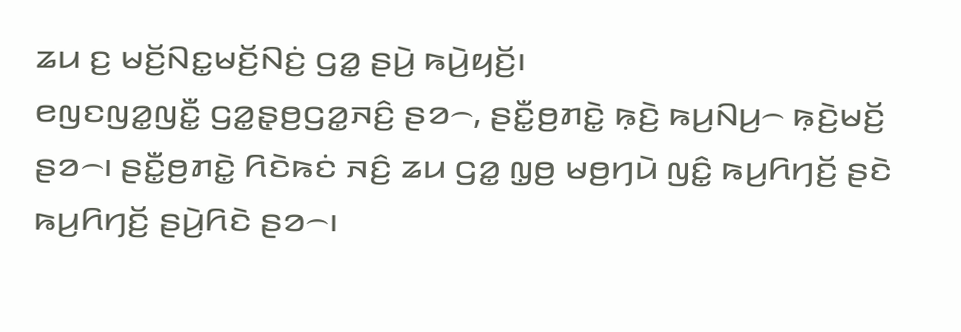ꤘꤣ ꤢ꤬ ꤗꤢꤩ꤬ꤡꤢ꤭ꤗꤢꤩ꤬ꤡꤢꤦ꤬ ꤞꤤ꤭ ꤔꤣꤧ꤬ ꤒꤣꤧ꤬ꤟꤢꤩ꤬꤯
ꤕꤜꤢꤜꤤ꤭ꤜꤢꤪ꤭ ꤞꤤ꤭ꤔ꤫ꤥ꤬ꤞꤤ꤭ꤏꤢꤨ꤬ ꤔꤤ꤮, ꤔꤢꤪ꤭ꤥ꤬ꤊꤢꤧ꤭ ꤒ꤫ꤢꤧ꤬ ꤒꤣ꤬ꤡꤣ꤬꤮ ꤒ꤫ꤢꤧ꤬ꤗꤢꤩ꤬ ꤔꤤ꤮꤯ ꤔꤢꤪ꤭ꤥ꤬ꤊꤢꤧ꤭ ꤖꤢꤧꤒꤢꤦ ꤏꤢꤨ꤬ ꤘꤣ ꤞꤤ꤭ ꤜ꤫ꤥ꤬ ꤗꤥ꤬ꤚꤣꤧ ꤜꤢꤨ꤭ ꤒꤣ꤬ꤖꤚꤢꤩ꤬ ꤔꤢꤧ ꤒꤣ꤬ꤖꤚꤢꤩ꤬ ꤔꤣꤧ꤬ꤖꤢꤧ ꤔꤤ꤮꤯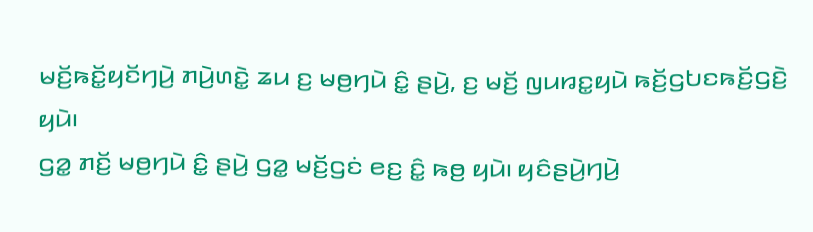ꤗꤢꤩ꤬ꤒꤢꤩ꤭ꤟꤢꤩꤚꤣꤧ꤬ ꤊꤣꤧ꤬ꤛꤢꤧ꤭ ꤘꤣ ꤢ꤬ ꤗꤥ꤬ꤚꤣꤧ ꤢꤨ꤭ ꤔꤣꤧ꤬, ꤢ꤬ ꤗꤢꤩ꤬ ꤜꤣꤙꤢ꤭ꤟꤣꤧ ꤒꤢꤩ꤬ꤞꤝꤢꤒꤢꤩ꤬ꤞꤢꤧ꤬ ꤟꤣꤧ꤯
ꤞꤤ꤭ ꤊꤢꤩ꤬ ꤗꤥ꤬ꤚꤣꤧ ꤢꤨ꤭ ꤔꤣꤧ꤬ ꤞꤤ꤭ ꤗꤢꤩ꤬ꤞꤢꤦ ꤕꤢ꤬ ꤢꤨ꤭ ꤒꤥ꤬ ꤟꤣꤧ꤯ ꤟꤢꤨꤔꤣꤧ꤬ꤚꤣꤧ꤬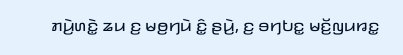ꤊꤣꤧ꤬ꤛꤢꤧ꤭ ꤘꤣ ꤢ꤬ ꤗꤥ꤬ꤚꤣꤧ ꤢꤨ꤭ ꤔꤣꤧ꤬, ꤢ꤬ ꤋꤚꤝꤢ꤭ ꤗꤢꤩ꤬ꤜꤣꤙꤢ꤭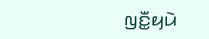ꤜꤢꤪ꤭ꤟꤣꤧ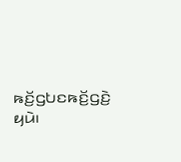ꤒꤢꤩ꤬ꤞꤝꤢꤒꤢꤩ꤬ꤞꤢꤧ꤬ ꤟꤣꤧ꤯